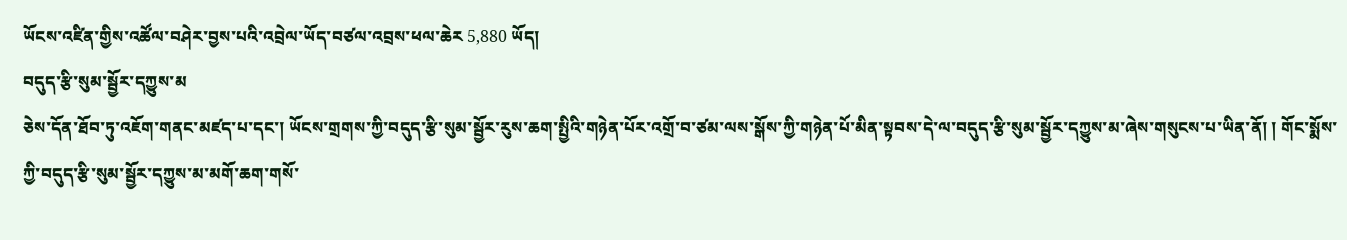ཡོངས་འཛིན་གྱིས་འཚོལ་བཤེར་བྱས་པའི་འབྲེལ་ཡོད་བཙལ་འབྲས་ཕལ་ཆེར 5,880 ཡོད།
བདུད་རྩི་སུམ་སྦྱོར་དཀྱུས་མ
ཅེས་དོན་ཐོབ་ཏུ་འཇོག་གནང་མཛད་པ་དང་། ཡོངས་གྲགས་ཀྱི་བདུད་རྩི་སུམ་སྦྱོར་རུས་ཆག་སྤྱིའི་གཉེན་པོར་འགྲོ་བ་ཙམ་ལས་སྒོས་ཀྱི་གཉེན་པོ་མིན་སྟབས་དེ་ལ་བདུད་རྩི་སུམ་སྦྱོར་དཀྱུས་མ་ཞེས་གསུངས་པ་ཡིན་ནོ། ། གོང་སྨོས་ཀྱི་བདུད་རྩི་སུམ་སྦྱོར་དཀྱུས་མ་མགོ་ཆག་གསོ་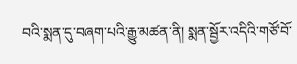བའི་སྨན་དུ་བཞག་པའི་རྒྱུ་མཚན་ནི། སྨན་སྦྱོར་འདིའི་གཙོ་བོ་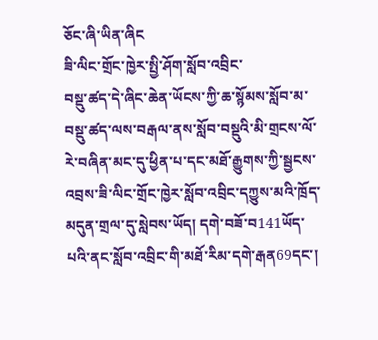ཅོང་ཞི་ཡིན་ཞིང
ཟི་ལིང་གྲོང་ཁྱེར་སྤྱི་ཤོག་སློབ་འབྲིང་
བསྡུ་ཚད་དེ་ཞིང་ཆེན་ཡོངས་ཀྱི་ཆ་སྙོམས་སློབ་མ་བསྡུ་ཚད་ལས་བརྒལ་ནས་སློབ་བསྡུའི་མི་གྲངས་ལོ་རེ་བཞིན་མང་དུ་ཕྱིན་པ་དང་མཐོ་རྒྱུགས་ཀྱི་སྦྱངས་འབྲས་ཟི་ལིང་གྲོང་ཁྱེར་སློབ་འབྲིང་དཀྱུས་མའི་ཁྲོད་མདུན་གྲལ་དུ་སླེབས་ཡོད། དགེ་བཟོ་བ141ཡོད་པའི་ནང་སློབ་འབྲིང་གི་མཐོ་རིམ་དགེ་རྒན69དང་།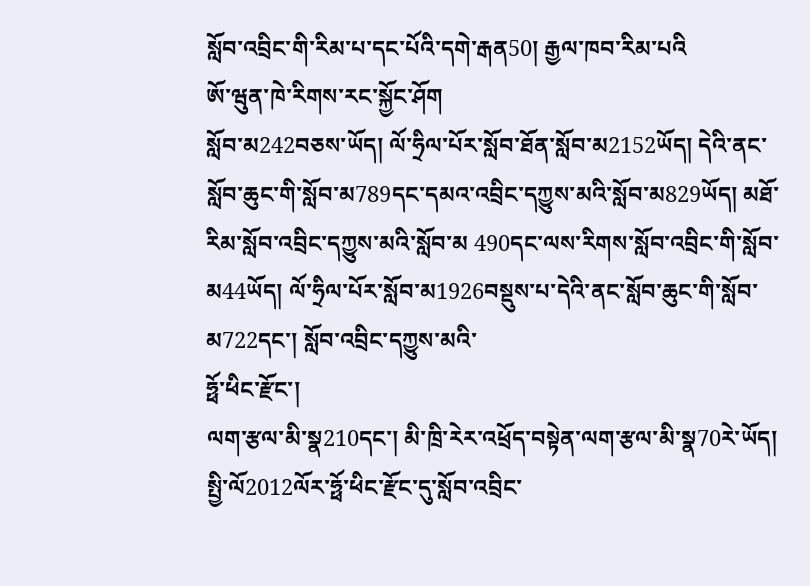སློབ་འབྲིང་གི་རིམ་པ་དང་པོའི་དགེ་རྒན50། རྒྱལ་ཁབ་རིམ་པའི
ཨོ་ཝུན་ཁེ་རིགས་རང་སྐྱོང་ཤོག
སློབ་མ242བཅས་ཡོད། ལོ་ཧྲིལ་པོར་སློབ་ཐོན་སློབ་མ2152ཡོད། དེའི་ནང་སློབ་ཆུང་གི་སློབ་མ789དང་དམའ་འབྲིང་དཀྱུས་མའི་སློབ་མ829ཡོད། མཐོ་རིམ་སློབ་འབྲིང་དཀྱུས་མའི་སློབ་མ 490དང་ལས་རིགས་སློབ་འབྲིང་གི་སློབ་མ44ཡོད། ལོ་ཧྲིལ་པོར་སློབ་མ1926བསྡུས་པ་དེའི་ནང་སློབ་ཆུང་གི་སློབ་མ722དང་། སློབ་འབྲིང་དཀྱུས་མའི་
ཧྥོ་ཕིང་རྫོང་།
ལག་རྩལ་མི་སྣ210དང་། མི་ཁྲི་རེར་འཕྲོད་བསྟེན་ལག་རྩལ་མི་སྣ70རེ་ཡོད། སྤྱི་ལོ2012ལོར་ཧྥོ་ཕིང་རྫོང་དུ་སློབ་འབྲིང་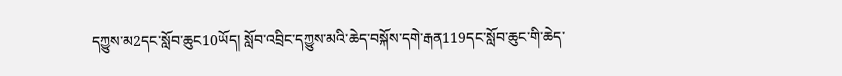དཀྱུས་མ2དང་སློབ་ཆུང10ཡོད། སློབ་འབྲིང་དཀྱུས་མའི་ཆེད་བསྐོས་དགེ་རྒན119དང་སློབ་ཆུང་གི་ཆེད་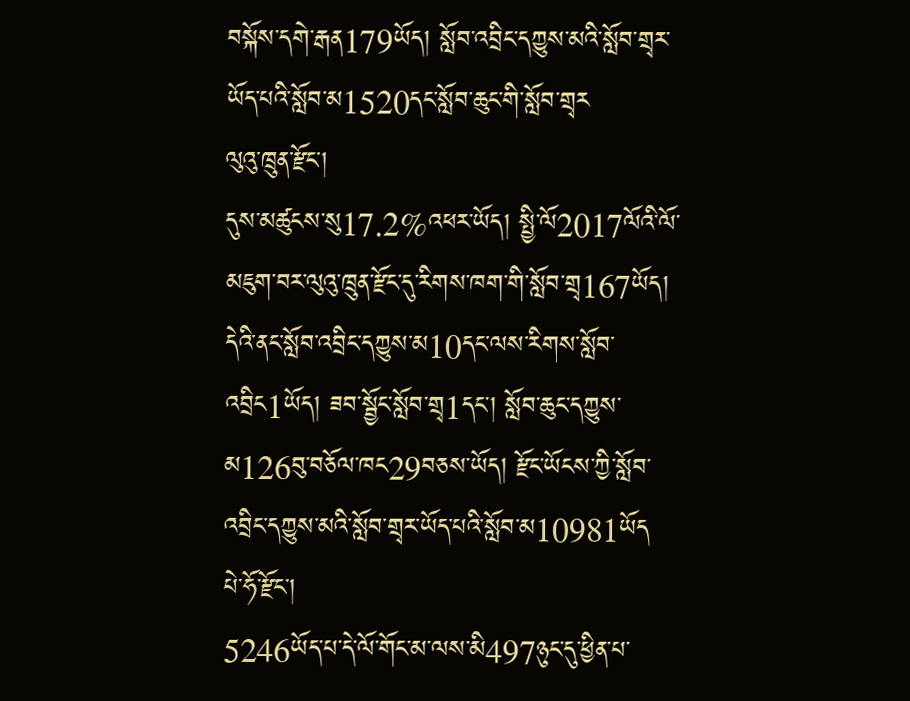བསྐོས་དགེ་རྒན179ཡོད། སློབ་འབྲིང་དཀྱུས་མའི་སློབ་གྲྭར་ཡོད་པའི་སློབ་མ1520དང་སློབ་ཆུང་གི་སློབ་གྲྭར
ལུའུ་ཁྲུན་རྫོང་།
དུས་མཚུངས་སུ17.2%འཕར་ཡོད། སྤྱི་ལོ2017ལོའི་ལོ་མཇུག་བར་ལུའུ་ཁྲུན་རྫོང་དུ་རིགས་ཁག་གི་སློབ་གྲྭ167ཡོད། དེའི་ནང་སློབ་འབྲིང་དཀྱུས་མ10དང་ལས་རིགས་སློབ་འབྲིང1ཡོད། ཟབ་སྦྱོང་སློབ་གྲྭ1དང་། སློབ་ཆུང་དཀྱུས་མ126བུ་བཅོལ་ཁང29བཅས་ཡོད། རྫོང་ཡོངས་ཀྱི་སློབ་འབྲིང་དཀྱུས་མའི་སློབ་གྲྭར་ཡོད་པའི་སློབ་མ10981ཡོད
པེ་ཧོ་རྫོང་།
5246ཡོད་པ་དེ་ལོ་གོང་མ་ལས་མི497ཉུང་དུ་ཕྱིན་པ་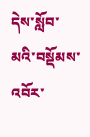དེས་སློབ་མའི་བསྡོམས་འབོར་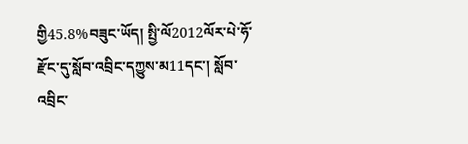གྱི45.8%བཟུང་ཡོད། སྤྱི་ལོ2012ལོར་པེ་ཧོ་རྫོང་དུ་སློབ་འབྲིང་དཀྱུས་མ11དང་། སློབ་འབྲིང་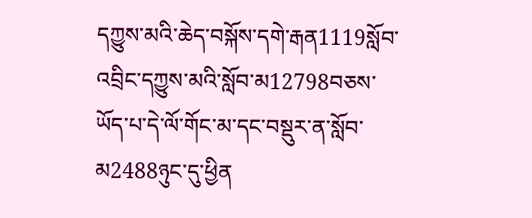དཀྱུས་མའི་ཆེད་བསྐོས་དགེ་རྒན1119སློབ་འབྲིང་དཀྱུས་མའི་སློབ་མ12798བཅས་ཡོད་པ་དེ་ལོ་གོང་མ་དང་བསྡུར་ན་སློབ་མ2488ཉུང་དུ་ཕྱིན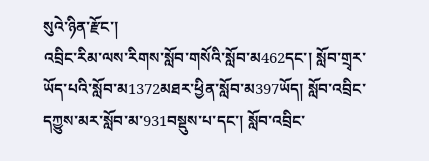སུའེ་ཉིན་རྫོང་།
འབྲིང་རིམ་ལས་རིགས་སློབ་གསོའི་སློབ་མ462དང་། སློབ་གྲྭར་ཡོད་པའི་སློབ་མ1372མཐར་ཕྱིན་སློབ་མ397ཡོད། སློབ་འབྲིང་དཀྱུས་མར་སློབ་མ་931བསྡུས་པ་དང་། སློབ་འབྲིང་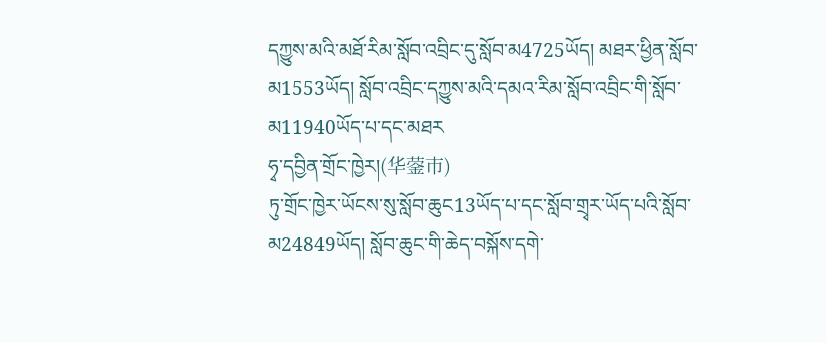དཀྱུས་མའི་མཐོ་རིམ་སློབ་འབྲིང་དུ་སློབ་མ4725ཡོད། མཐར་ཕྱིན་སློབ་མ1553ཡོད། སློབ་འབྲིང་དཀྱུས་མའི་དམའ་རིམ་སློབ་འབྲིང་གི་སློབ་མ11940ཡོད་པ་དང་མཐར
ཧྭ་དབྱིན་གྲོང་ཁྱེར།(华蓥市)
ཏུ་གྲོང་ཁྱེར་ཡོངས་སུ་སློབ་ཆུང13ཡོད་པ་དང་སློབ་གྲྭར་ཡོད་པའི་སློབ་མ24849ཡོད། སློབ་ཆུང་གི་ཆེད་བསྐོས་དགེ་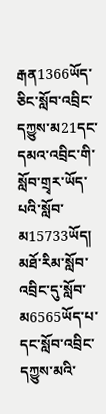རྒན1366ཡོད་ཅིང་སློབ་འབྲིང་དཀྱུས་མ21དང་དམའ་འབྲིང་གི་སློབ་གྲྭར་ཡོད་པའི་སློབ་མ15733ཡོད། མཐོ་རིམ་སློབ་འབྲིང་དུ་སློབ་མ6565ཡོད་པ་དང་སློབ་འབྲིང་དཀྱུས་མའི་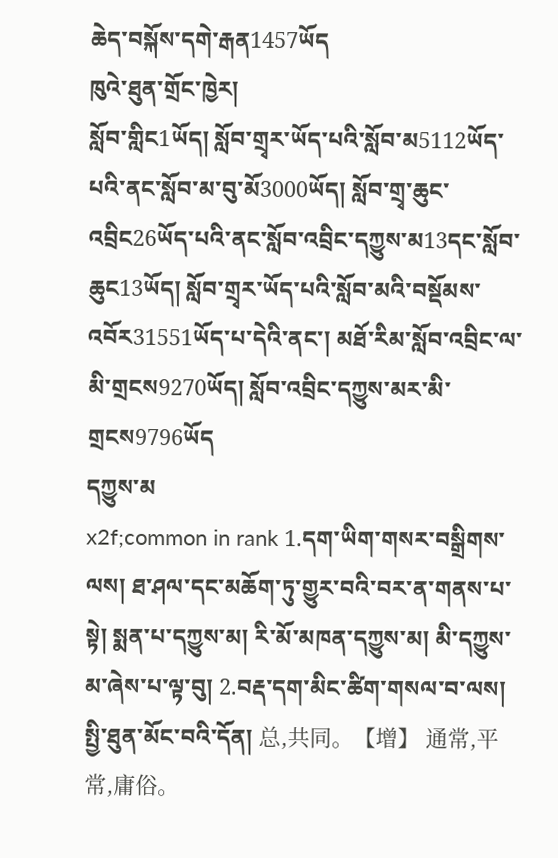ཆེད་བསྐོས་དགེ་རྒན1457ཡོད
ཁུའེ་ཐུན་གྲོང་ཁྱེར།
སློབ་གླིང1ཡོད། སློབ་གྲྭར་ཡོད་པའི་སློབ་མ5112ཡོད་པའི་ནང་སློབ་མ་བུ་མོ3000ཡོད། སློབ་གྲྭ་ཆུང་འབྲིང26ཡོད་པའི་ནང་སློབ་འབྲིང་དཀྱུས་མ13དང་སློབ་ཆུང13ཡོད། སློབ་གྲྭར་ཡོད་པའི་སློབ་མའི་བསྡོམས་འབོར31551ཡོད་པ་དེའི་ནང་། མཐོ་རིམ་སློབ་འབྲིང་ལ་མི་གྲངས9270ཡོད། སློབ་འབྲིང་དཀྱུས་མར་མི་གྲངས9796ཡོད
དཀྱུས་མ
x2f;common in rank 1.དག་ཡིག་གསར་བསྒྲིགས་ལས། ཐ་ཤལ་དང་མཆོག་ཏུ་གྱུར་བའི་བར་ན་གནས་པ་སྟེ། སྨན་པ་དཀྱུས་མ། རི་མོ་མཁན་དཀྱུས་མ། མི་དཀྱུས་མ་ཞེས་པ་ལྟ་བུ། 2.བརྡ་དག་མིང་ཚིག་གསལ་བ་ལས། སྤྱི་ཐུན་མོང་བའི་དོན། 总,共同。【增】 通常,平常,庸俗。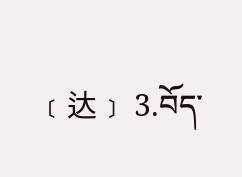﹝达﹞ 3.བོད་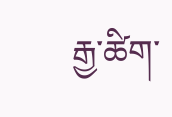རྒྱ་ཚིག་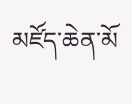མཛོད་ཆེན་མོ